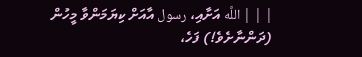| | | اللَّه އަށާއި، رسول އާއަށް ކިޔަމަންވާ މީހުން (ދަންނާށެވެ!) ފަހެ،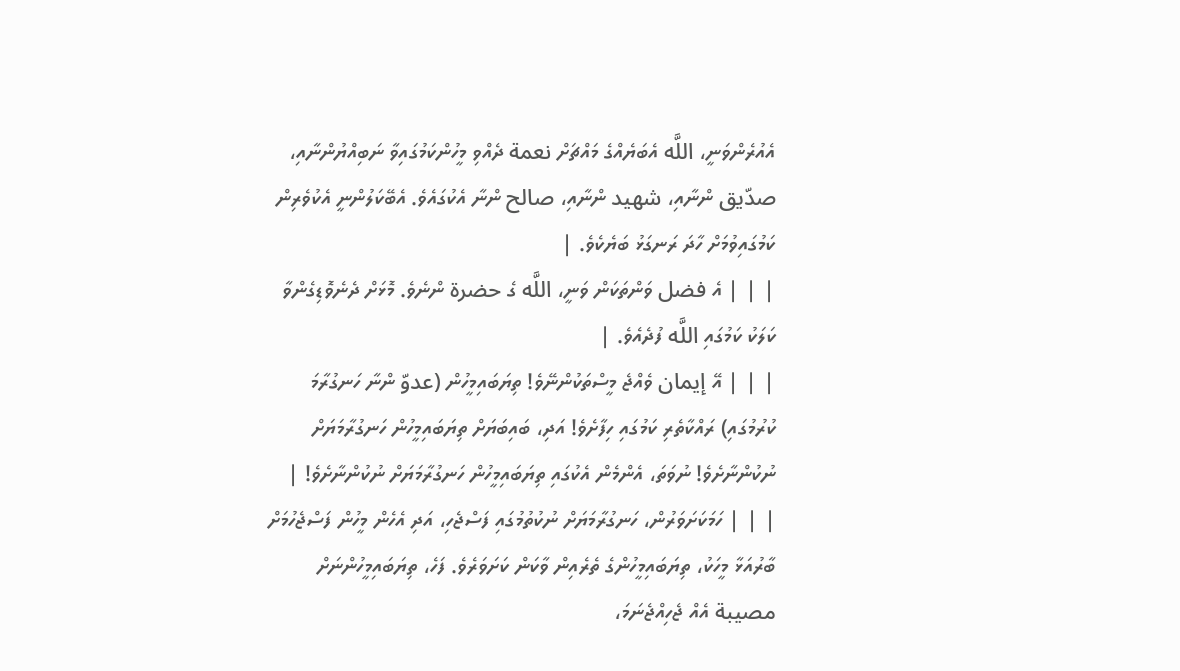އެއުރެންވަނީ، اللَّه އެބަޔެއްގެ މައްޗަށް نعمة ދެއްވި މީހުންކަމުގައިވާ ނަބިއްޔުންނާއި، صدّيق ންނާއި، شهيد ންނާއި، صالح ންނާ އެކުގައެވެ. އެބޭކަލުންނީ އެކުވެރިން ކަމުގައިވުމަށް ހާދަ ރަނގަޅު ބަޔެކެވެ. |
| | | އެ فضل ވަންތަކަން ވަނީ، اللَّه ގެ حضرة ންނެވެ. މޮޅަށް ދެނެވޮޑިގެންވާ ކަލަކު ކަމުގައި اللَّه ފުދެއެވެ. |
| | | އޭ إيمان ވެއްޖެ މީސްތަކުންނޭވެ! ތިޔަބައިމީހުން (عدوّ ންނާ ހަނގުރާމަ ކުރުމުގައި) ރައްކާތެރި ކަމުގައި ހިފާށެވެ! އަދި، ބައިބަޔަށް ތިޔަބައިމީހުން ހަނގުރާމަޔަށް ނުކުންނާށެވެ! ނުވަތަ، އެންމެން އެކުގައި ތިޔަބައިމީހުން ހަނގުރާމަޔަށް ނުކުންނާށެވެ! |
| | | ހަމަކަށަވަރުން، ހަނގުރާމަޔަށް ނުކުތުމުގައި ފަސްޖެހި، އަދި އެހެން މީހުން ފަސްޖެހުމަށް ބާރުއަޅާ މީހަކު، ތިޔަބައިމީހުންގެ ތެރެއިން ވާކަން ކަށަވަރެވެ. ފަހެ، ތިޔަބައިމީހުންނަށް مصيبة އެއް ޖެހިއްޖެނަމަ،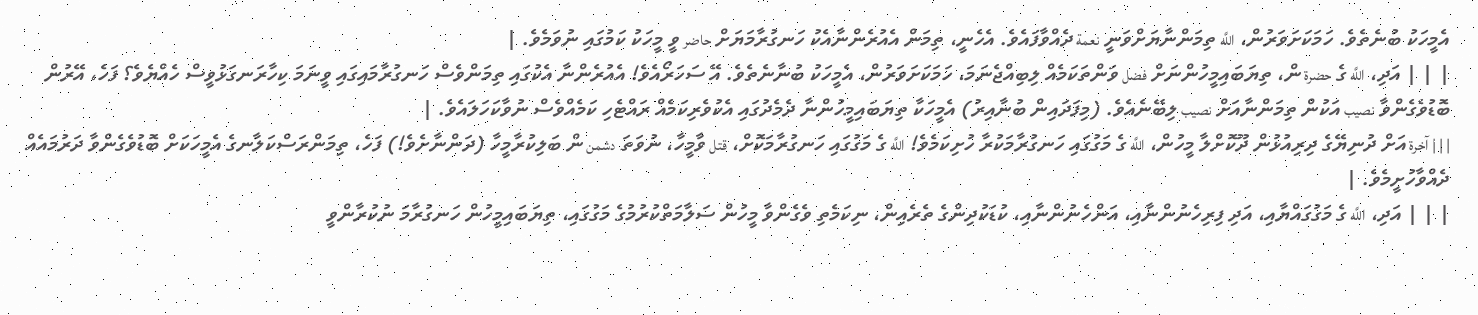އެމީހަކު ބުނެތެވެ. ހަމަކަށަވަރުން، اللَّه ތިމަންނާޔަށްވަނީ نعمة ދެއްވާފައެވެ. އެހެނީ، ތިމަން އެއުރެންނާއެކު ހަނގުރާމަޔަށް حاضر ވީ މީހަކު ކަމުގައި ނުވަމެވެ. |
| | | އަދި، اللَّه ގެ حضرة ން، ތިޔަބައިމީހުންނަށް فضل ވަންތަކަމެއް ލިބިއްޖެނަމަ، ހަމަކަށަވަރުން، އެމީހަކު ބުނާނެތެވެ. އޭ ސަހަރޯއެވެ! އެއުރެންނާ އެކުގައި ތިމަންވެސް ހަނގުރާމައިގައި ވީނަމަ ކިހާރަނގަޅުވީސް ހެއްޔެވެ؟ ފަހެ، އޭރުން ބޮޑުވެގެންވާ نصيب އަކުން ތިމަންނާއަށް نصيب ލިބޭނެއެވެ. (މިފަދައިން ބުނާއިރު) އެމީހަކާ ތިޔަބައިމީހުންނާ ދެމެދުގައި އެކުވެރިކަމެއް ރައްޓެހި ކަމެއްވެސް ނުވާކަހަލައެވެ. |
| | | آخرة އަށް ދުނިޔޭގެ ދިރިއުޅުން ދޫކޮށްލާ މީހުން، اللَّه ގެ މަގުގައި ހަނގުރާމަކުރާ ހުށިކަމެވެ! اللَّه ގެ މަގުގައި ހަނގުރާމަކޮށް، قتل ވާމީހާ، ނުވަތަ دشمن ން ބަލިކުރާމީހާ (ދަންނާށެވެ!) ފަހެ، ތިމަންރަސްކަލާނގެ އެމީހަކަށް ބޮޑުވެގެންވާ ދަރުމައެއް ދެއްވާހުށީމެވެ. |
| | | އަދި، اللَّه ގެ މަގުގައްޔާއި، އަދި ފިރިހެނުންނާއި، އަންހެނުންނާއި، ކުޑަކުދިންގެ ތެރެއިން، ނިކަމެތި ވެގެންވާ މީހުން ސަލާމަތްކުރުމުގެ މަގުގައި، ތިޔަބައިމީހުން ހަނގުރާމަ ނުކުރާންވީ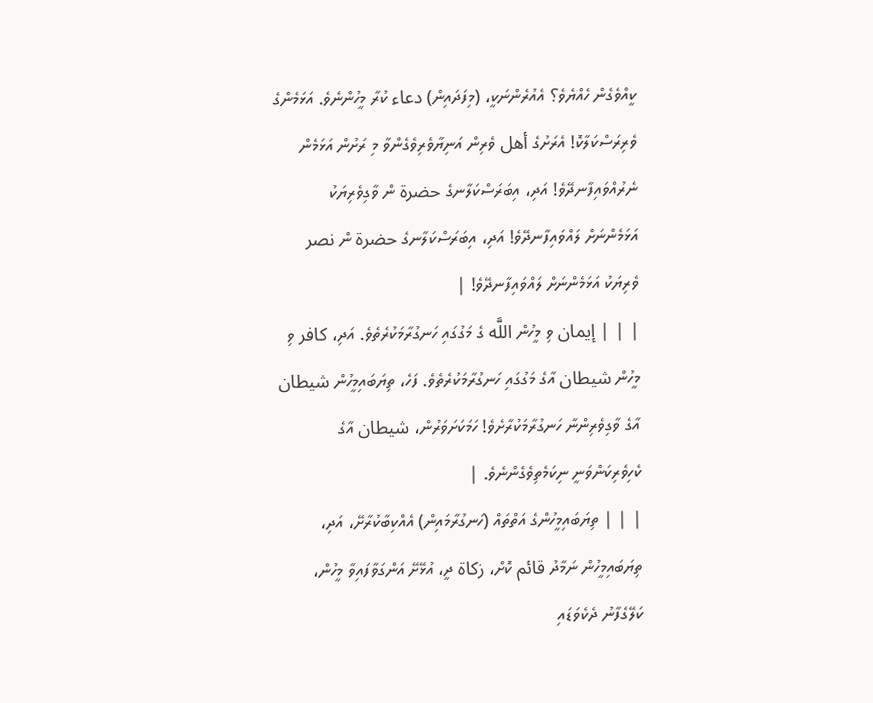ކީއްވެގެން ހެއްޔެވެ؟ އެއުރެންނަކީ، (މިފަދައިން) دعاء ކުރާ މީހުންނެވެ. އަޅަމެންގެ ވެރިރަސްކަލާކޮ! އެރަށުގެ أهل ވެރިން އަނިޔާވެރިވެގެންވާ މި ރަށުން އަޅަމެން ނެރުއްވައިފާނދޭވެ! އަދި، އިބަރަސްކަލާނގެ حضرة ން ވާގިވެރިޔަކު އަޅަމެންނަށް ލައްވައިފާނދޭވެ! އަދި، އިބަރަސްކަލާނގެ حضرة ން نصر ވެރިޔަކު އަޅަމެންނަށް ލައްވައިފާނދޭވެ! |
| | | إيمان ވި މީހުން اللَّه ގެ މަގުގައި ހަނގުރާމަކުރެތެވެ. އަދި، كافر ވި މީހުން شيطان އާގެ މަގުގައި ހަނގުރާމަކުރެތެވެ. ފަހެ، ތިޔަބައިމީހުން شيطان އާގެ ވާގިވެރިންނާ ހަނގުރާމަކުރާށެވެ! ހަމަކަށަވަރުން، شيطان އާގެ ކެހިވެރިކަންވަނީ ނިކަމެތިވެގެންނެވެ. |
| | | ތިޔަބައިމީހުންގެ އަތްތައް (ހަނގުރާމައިން) އެއްކިބާކުރާށޭ، އަދި، ތިޔަބައިމީހުން ނަމާދު قائم ކޮށް، زكاة ދީ، އުޅޭށޭ އަންގަވާފައިވާ މީހުން، ކަލޭގެފާނު ދެކެވަޑައި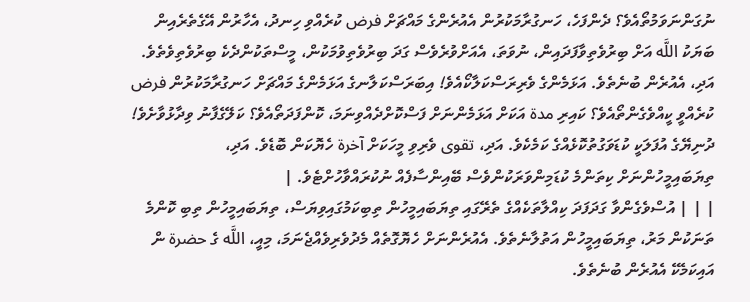ނުގަންނަވަމުތޯއެވެ؟ ދެންފަހެ، ހަނގުރާމަކުރުން އެއުރެންގެ މައްޗަށް فرض ކުރެއްވި ހިނދު، އެހާރުން އޭގެތެރެއިން ބަޔަކު اللَّه އަށް ބިރުވެތިވާފަދައިން، ނުވަތަ، އެއަށްވުރެވެސް ގަދަ ބިރުވެތިވުމަކުން، މީސްތަކުންދެކެ ބިރުވެތިވެތެވެ. އަދި، އެއުރެން ބުނެތެވެ. އަޅަމެންގެ ވެރިރަސްކަލާކޯއެވެ! އިބަރަސްކަލާނގެ އަޅަމެންގެ މައްޗަށް ހަނގުރާމަކުރުން فرض ކުރެއްވީ ކީއްވެގެންތޯއެވެ؟ ކައިރި مدة އަކަށް އަޅަމެންނަށް ފަސްކޮށްދެއްވިނަމަ، ކޮންފަދަތޯއެވެ؟ ކަލޭގެފާނު ވިދާޅުވާށެވެ! ދުނިޔޭގެ އުފަލަކީ ކުޑަވަގުތުކޮޅެއްގެ ކަމެކެވެ. އަދި، تقوى ވެރިވި މީހަކަށް آخرة ހެޔޮކަން ބޮޑެވެ. އަދި، ތިޔަބައިމީހުންނަށް ކިތަންމެ ކުޑަމިންވަރަކުންވެސް ބޭއިންސާފެއް ނުކުރައްވާހުށްޓެވެ. |
| | | އުސްވެގެންވާ ގަދަފަދަ ކިއްލާތަކެއްގެ ތެރޭގައި ތިޔަބައިމީހުން ތިބިކަމުގައިވިޔަސް، ތިޔަބައިމީހުން ތިބި ކޮންމެ ތަނަކުން މަރު، ތިޔަބައިމީހުން އަތުލާނެތެވެ. އެއުރެންނަށް ހެޔޮގޮތެއް މެދުވެރިވެއްޖެނަމަ، މިއީ، اللَّه ގެ حضرة ން އައިކަމެކޭ އެއުރެން ބުނެތެވެ.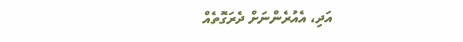އަދި، އެއުރެންނަށް ދެރަގޮތެއް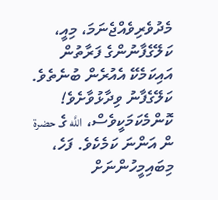މެދުވެރިވެއްޖެނަމަ، މިއީ، ކަލޭގެފާނުންގެ ފަރާތުން އައިކަމެކޭ އެއުރެން ބުނެތެވެ. ކަލޭގެފާނު ވިދާޅުވާށެވެ! ކޮންމެކަމަކީވެސް، اللَّه ގެ حضرة ން އަންނަ ކަމެކެވެ. ފަހެ، މިބައިމީހުންނަށް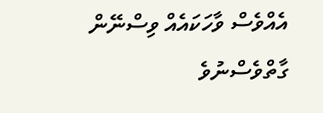އެއްވެސް ވާހަކައެއް ވިސްނޭން ގާތްވެސްނުވެ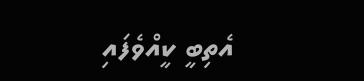އެތިބީ ކީއްވެފައި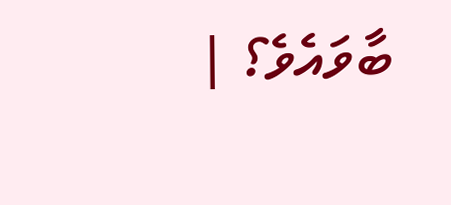ބާވައެވެ؟ |